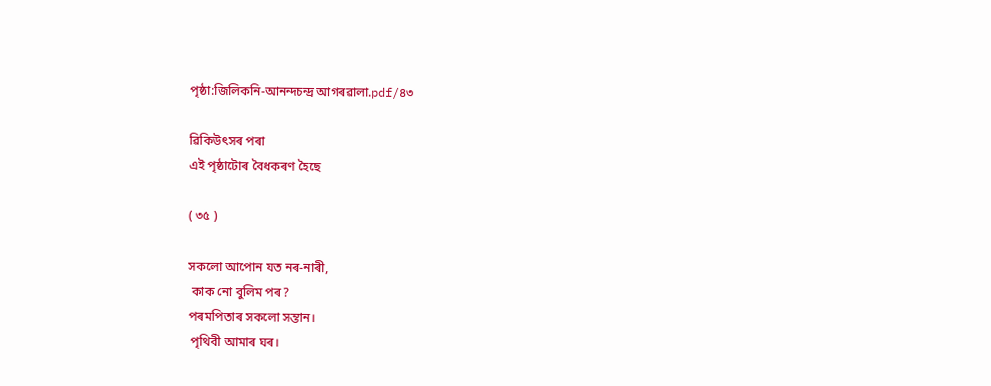পৃষ্ঠা:জিলিকনি-আনন্দচন্দ্ৰ আগৰৱালা.pdf/৪৩

ৱিকিউৎসৰ পৰা
এই পৃষ্ঠাটোৰ বৈধকৰণ হৈছে

( ৩৫ )

সকলো আপোন যত নৰ-নাৰী,
 কাক নো বুলিম পৰ?
পৰমপিতাৰ সকলো সন্তান।
 পৃথিবী আমাৰ ঘৰ।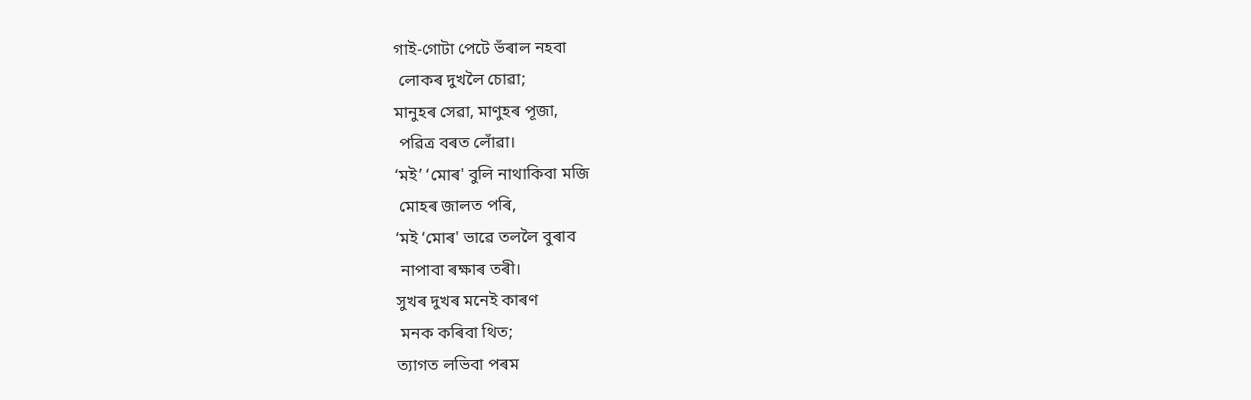গাই-গোটা পেটে ভঁৰাল নহবা
 লোকৰ দুখলৈ চোৱা;
মানুহৰ সেৱা, মাণুহৰ পূজা,
 পৱিত্ৰ বৰত লোঁৱা।
‘মই’ ‘মোৰ' বুলি নাথাকিবা মজি
 মোহৰ জালত পৰি,
‘মই ‘মোৰ' ভাৱে তললৈ বুৰাব
 নাপাবা ৰক্ষাৰ তৰী।
সুখৰ দুখৰ মনেই কাৰণ
 মনক কৰিবা থিত;
ত্যাগত লভিবা পৰম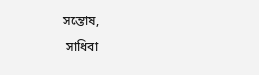সন্তোষ,
 সাধিবা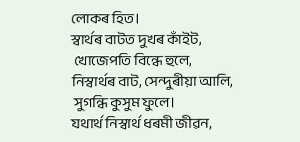লোকৰ হিত।
স্বাৰ্থৰ বাটত দুখৰ কাঁইট,
 খোজেপতি বিন্ধে হুলে,
নিস্বাৰ্থৰ বাট, সেন্দুৰীয়া আলি,
 সুগন্ধি কুসুম ফুলে।
যথাৰ্থ নিস্বাৰ্থ ধৰমী জীৱন,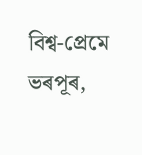বিশ্ব-প্ৰেমে ভৰপূৰ,